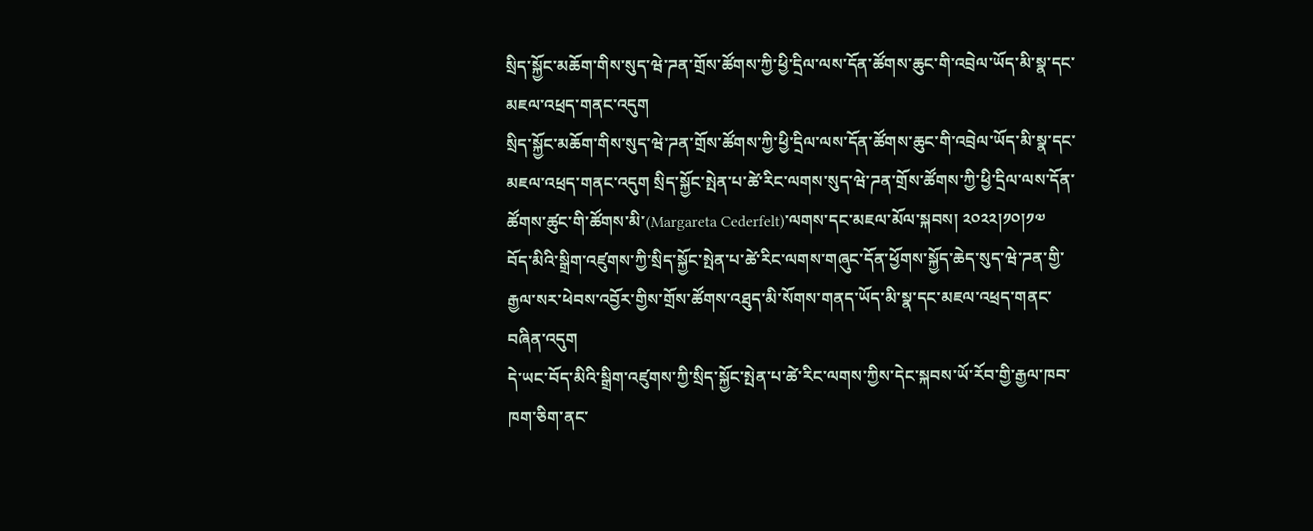སྲིད་སྐྱོང་མཆོག་གིས་སུད་ཝེ་ཌན་གྲོས་ཚོགས་ཀྱི་ཕྱི་དྲིལ་ལས་དོན་ཚོགས་ཆུང་གི་འབྲེལ་ཡོད་མི་སྣ་དང་མཇལ་འཕྲད་གནང་འདུག
སྲིད་སྐྱོང་མཆོག་གིས་སུད་ཝེ་ཌན་གྲོས་ཚོགས་ཀྱི་ཕྱི་དྲིལ་ལས་དོན་ཚོགས་ཆུང་གི་འབྲེལ་ཡོད་མི་སྣ་དང་མཇལ་འཕྲད་གནང་འདུག སྲིད་སྐྱོང་སྤེན་པ་ཚེ་རིང་ལགས་སུད་ཝེ་ཌན་གྲོས་ཚོགས་ཀྱི་ཕྱི་དྲིལ་ལས་དོན་ཚོགས་ཚུང་གི་ཚོགས་མི་(Margareta Cederfelt)་ལགས་དང་མཇལ་མོལ་སྐབས། ༢༠༢༢།༡༠།༡༧
བོད་མིའི་སྒྲིག་འཛུགས་ཀྱི་སྲིད་སྐྱོང་སྤེན་པ་ཚེ་རིང་ལགས་གཞུང་དོན་ཕྱོགས་སྐྱོད་ཆེད་སུད་ཝེ་ཌན་གྱི་རྒྱལ་སར་ཕེབས་འབྱོར་གྱིས་གྲོས་ཚོགས་འཐུད་མི་སོགས་གནད་ཡོད་མི་སྣ་དང་མཇལ་འཕྲད་གནང་བཞིན་འདུག
དེ་ཡང་བོད་མིའི་སྒྲིག་འཛུགས་ཀྱི་སྲིད་སྐྱོང་སྤེན་པ་ཚེ་རིང་ལགས་ཀྱིས་དེང་སྐབས་ཡོ་རོབ་གྱི་རྒྱལ་ཁབ་ཁག་ཅིག་ནང་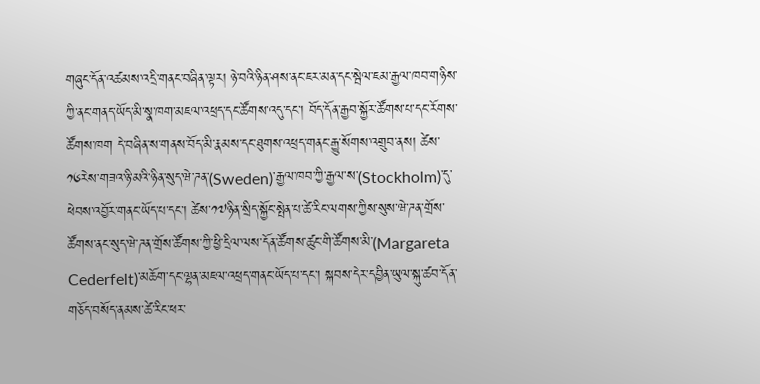གཞུང་དོན་འཚམས་འདྲི་གནང་བཞིན་ལྟར། ཉེ་བའི་ཉིན་ཤས་ནང་ཇར་མན་དང་སྦེལ་ཇམ་རྒྱལ་ཁབ་གཉིས་ཀྱི་ནང་གནད་ཡོད་མི་སྣ་ཁག་མཇལ་འཕྲད་དང་ཚོགས་འདུ་དང་། བོད་དོན་རྒྱབ་སྐྱོར་ཚོགས་པ་དང་རོགས་ཚོགས་ཁག དེ་བཞིན་ས་གནས་བོད་མི་རྣམས་དང་ཐུགས་འཕྲད་གནང་རྒྱུ་སོགས་འགྲུབ་ནས། ཚེས་༡༦རེས་གཟའ་ཉི་མའི་ཉིན་སུད་ཝེ་ཌན་(Sweden)་རྒྱལ་ཁབ་ཀྱི་རྒྱལ་ས་(Stockholm)་དུ་ཕེབས་འབྱོར་གནང་ཡོད་པ་དང་། ཚེས་༡༧ཉིན་སྲིད་སྐྱོང་སྤེན་པ་ཚེ་རིང་ལགས་ཀྱིས་སུས་ཝེ་ཌན་གྲོས་ཚོགས་ནང་སུད་ཝེ་ཌན་གྲོས་ཚོགས་ཀྱི་ཕྱི་དྲིལ་ལས་དོན་ཚོགས་ཚུང་གི་ཚོགས་མི་(Margareta Cederfelt)་མཆོག་དང་ལྷན་མཇལ་འཕྲད་གནང་ཡོད་པ་དང་། སྐབས་དེར་དབྱིན་ཡུལ་སྐུ་ཚབ་དོན་གཅོད་བསོད་ནམས་ཚེ་རིང་ཕར་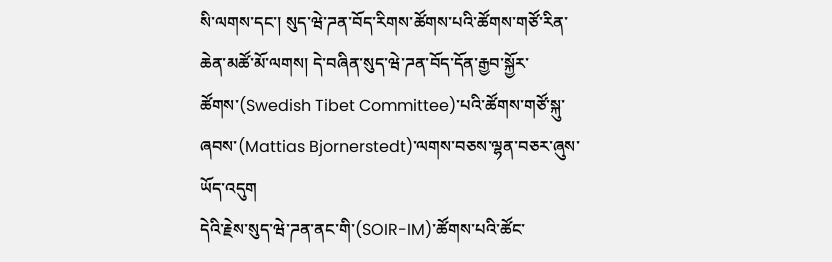སི་ལགས་དང་། སུད་ཝེ་ཌན་བོད་རིགས་ཚོགས་པའི་ཚོགས་གཙོ་རིན་ཆེན་མཚོ་མོ་ལགས། དེ་བཞིན་སུད་ཝེ་ཌན་བོད་དོན་རྒྱབ་སྐྱོར་ཚོགས་(Swedish Tibet Committee)་པའི་ཚོགས་གཙོ་སྐུ་ཞབས་(Mattias Bjornerstedt)་ལགས་བཅས་ལྷན་བཅར་ཞུས་ཡོད་འདུག
དེའི་རྗེས་སུད་ཝེ་ཌན་ནང་གི་(SOIR-IM)་ཚོགས་པའི་ཚོང་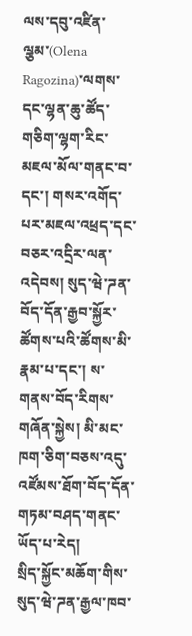ལས་དབུ་འཛིན་ལྕམ་(Olena Ragozina)་ལགས་དང་ལྷན་ཆུ་ཚོད་གཅིག་ལྷག་རིང་མཇལ་མོལ་གནང་བ་དང་། གསར་འགོད་པར་མཇལ་འཕྲད་དང་བཅར་འདྲིར་ལན་འདེབས། སུད་ཝེ་ཌན་བོད་དོན་རྒྱབ་སྐྱོར་ཚོགས་པའི་ཚོགས་མི་རྣམ་པ་དང་། ས་གནས་བོད་རིགས་གཞོན་སྐྱེས། མི་མང་ཁག་ཅིག་བཅས་འདུ་འཛོམས་ཐོག་བོད་དོན་གཏམ་བཤད་གནང་ཡོད་པ་རེད།
སྲིད་སྐྱོང་མཆོག་གིས་སུད་ཝེ་ཌན་རྒྱལ་ཁབ་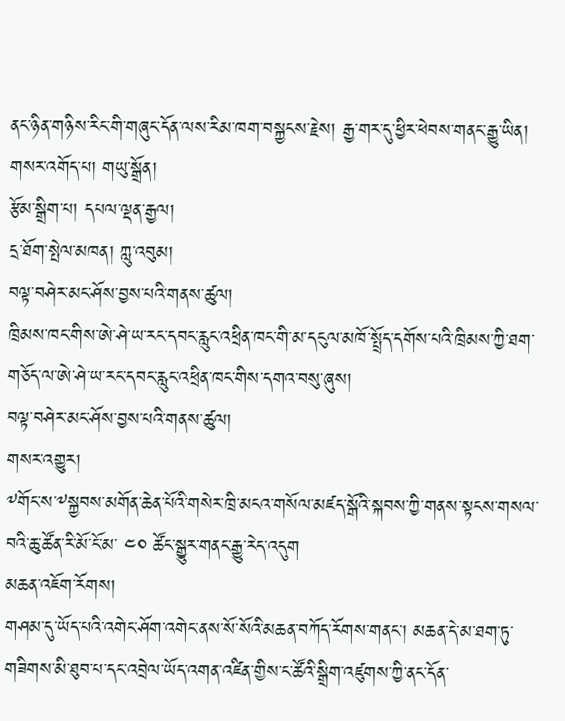ནང་ཉིན་གཉིས་རིང་གི་གཞུང་དོན་ལས་རིམ་ཁག་བསྐྱངས་རྗེས། རྒྱ་གར་དུ་ཕྱིར་ཕེབས་གནང་རྒྱུ་ཡིན།
གསར་འགོད་པ། གཡུ་སྒྲོན།
རྩོམ་སྒྲིག་པ། དཔལ་ལྡན་རྒྱལ།
དྲ་ཐོག་སྤེལ་མཁན། ཀླུ་འབུམ།
བལྟ་བཤེར་མང་ཤོས་བྱས་པའི་གནས་ཚུལ།
ཁྲིམས་ཁང་གིས་ཨེ་ཤེ་ཡ་རང་དབང་རླུང་འཕྲིན་ཁང་གི་མ་དངུལ་མཁོ་སྤྲོད་དགོས་པའི་ཁྲིམས་ཀྱི་ཐག་གཅོད་ལ་ཨེ་ཤེ་ཡ་རང་དབང་རླུང་འཕྲིན་ཁང་གིས་དགའ་བསུ་ཞུས།
བལྟ་བཤེར་མང་ཤོས་བྱས་པའི་གནས་ཚུལ།
གསར་འགྱུར།
༸གོང་ས་༸སྐྱབས་མགོན་ཆེན་པོའི་གསེར་ཁྲི་མངའ་གསོལ་མཛད་སྒོའི་སྐབས་ཀྱི་གནས་སྟངས་གསལ་བའི་ཆུ་ཚོན་རི་མོ་ངོ་མ་ ༤༠ ཚོང་སྒྱུར་གནང་རྒྱུ་རེད་འདུག
མཆན་འཇོག་རོགས།
གཤམ་དུ་ཡོད་པའི་འགེང་ཤོག་འགེང་ནས་སོ་སོའི་མཆན་བཀོད་རོགས་གནང་། མཆན་དེ་མ་ཐག་ཏུ་གཟིགས་མི་ཐུབ་པ་དང་འབྲེལ་ཡོད་འགན་འཛིན་གྱིས་ང་ཚོའི་སྒྲིག་འཛུགས་ཀྱི་ནང་དོན་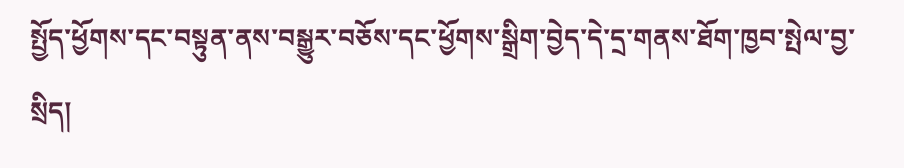སྤྱོད་ཕྱོགས་དང་བསྟུན་ནས་བསྒྱུར་བཅོས་དང་ཕྱོགས་སྒྲིག་བྱེད་དེ་དྲ་གནས་ཐོག་ཁྱབ་སྤེལ་བྱ་སྲིད།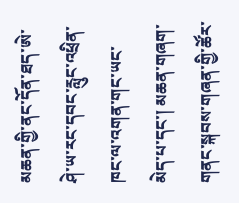མཆན་གྱི་ནང་དོན་ཐད་ཨེ་ཤེ་ཡ་རང་དབང་རླུང་འཕྲིན་ཁང་ལ་འགན་གང་ཡང་མེད་པ་དང་། མཆན་གཞག་གནང་སྐབས་གཞན་གྱི་ཚོར་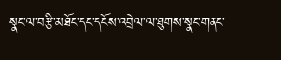སྣང་ལ་བརྩི་མཐོང་དང་དངོས་འབྲེལ་ལ་ཐུགས་སྣང་གནང་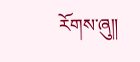རོགས་ཞུ༎